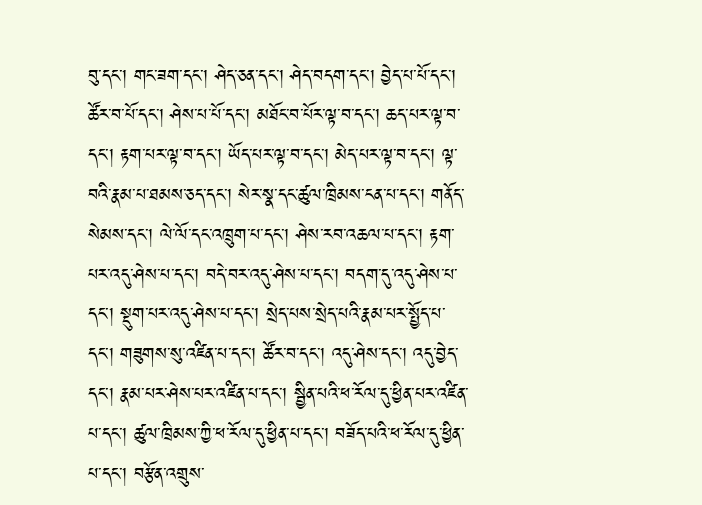བུ་དང་། གང་ཟག་དང་། ཤེད་ཅན་དང་། ཤེད་བདག་དང་། བྱེད་པ་པོ་དང་། ཚོར་བ་པོ་དང་། ཤེས་པ་པོ་དང་། མཐོང་བ་པོར་ལྟ་བ་དང་། ཆད་པར་ལྟ་བ་དང་། རྟག་པར་ལྟ་བ་དང་། ཡོད་པར་ལྟ་བ་དང་། མེད་པར་ལྟ་བ་དང་། ལྟ་བའི་རྣམ་པ་ཐམས་ཅད་དང་། སེར་སྣ་དང་ཚུལ་ཁྲིམས་ངན་པ་དང་། གནོད་སེམས་དང་། ལེ་ལོ་དང་འཁྲུག་པ་དང་། ཤེས་རབ་འཆལ་པ་དང་། རྟག་པར་འདུ་ཤེས་པ་དང་། བདེ་བར་འདུ་ཤེས་པ་དང་། བདག་དུ་འདུ་ཤེས་པ་དང་། སྡུག་པར་འདུ་ཤེས་པ་དང་། སྲེད་པས་སྲེད་པའི་རྣམ་པར་སྤྱོད་པ་དང་། གཟུགས་སུ་འཛིན་པ་དང་། ཚོར་བ་དང་། འདུ་ཤེས་དང་། འདུ་བྱེད་དང་། རྣམ་པར་ཤེས་པར་འཛིན་པ་དང་། སྦྱིན་པའི་ཕ་རོལ་དུ་ཕྱིན་པར་འཛིན་པ་དང་། ཚུལ་ཁྲིམས་ཀྱི་ཕ་རོལ་དུ་ཕྱིན་པ་དང་། བཟོད་པའི་ཕ་རོལ་དུ་ཕྱིན་པ་དང་། བརྩོན་འགྲུས་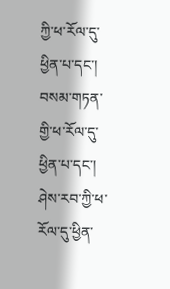ཀྱི་ཕ་རོལ་དུ་ཕྱིན་པ་དང་། བསམ་གཏན་གྱི་ཕ་རོལ་དུ་ཕྱིན་པ་དང་། ཤེས་རབ་ཀྱི་ཕ་རོལ་དུ་ཕྱིན་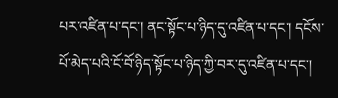པར་འཛིན་པ་དང་། ནང་སྟོང་པ་ཉིད་དུ་འཛིན་པ་དང་། དངོས་པོ་མེད་པའི་ངོ་བོ་ཉིད་སྟོང་པ་ཉིད་ཀྱི་བར་དུ་འཛིན་པ་དང་།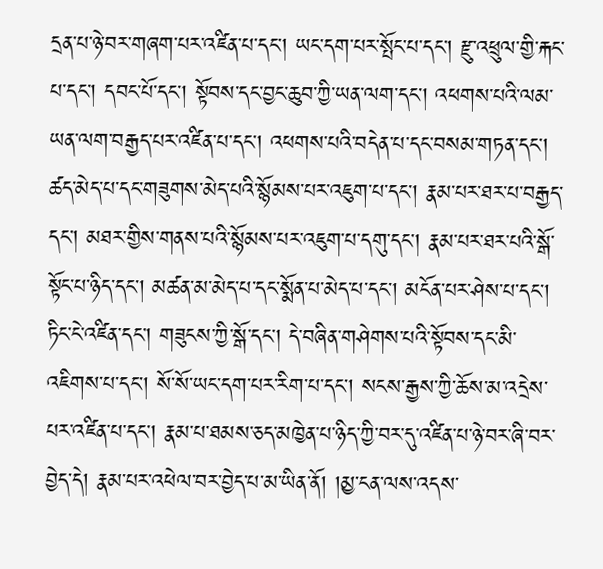དྲན་པ་ཉེ་བར་གཞག་པར་འཛིན་པ་དང་། ཡང་དག་པར་སྤོང་པ་དང་། རྫུ་འཕྲུལ་གྱི་རྐང་པ་དང་། དབང་པོ་དང་། སྟོབས་དང་བྱང་ཆུབ་ཀྱི་ཡན་ལག་དང་། འཕགས་པའི་ལམ་ཡན་ལག་བརྒྱད་པར་འཛིན་པ་དང་། འཕགས་པའི་བདེན་པ་དང་བསམ་གཏན་དང་། ཚད་མེད་པ་དང་གཟུགས་མེད་པའི་སྙོམས་པར་འཇུག་པ་དང་། རྣམ་པར་ཐར་པ་བརྒྱད་དང་། མཐར་གྱིས་གནས་པའི་སྙོམས་པར་འཇུག་པ་དགུ་དང་། རྣམ་པར་ཐར་པའི་སྒོ་སྟོང་པ་ཉིད་དང་། མཚན་མ་མེད་པ་དང་སྨོན་པ་མེད་པ་དང་། མངོན་པར་ཤེས་པ་དང་། ཏིང་ངེ་འཛིན་དང་། གཟུངས་ཀྱི་སྒོ་དང་། དེ་བཞིན་གཤེགས་པའི་སྟོབས་དང་མི་འཇིགས་པ་དང་། སོ་སོ་ཡང་དག་པར་རིག་པ་དང་། སངས་རྒྱས་ཀྱི་ཆོས་མ་འདྲེས་པར་འཛིན་པ་དང་། རྣམ་པ་ཐམས་ཅད་མཁྱེན་པ་ཉིད་ཀྱི་བར་དུ་འཛིན་པ་ཉེ་བར་ཞི་བར་བྱེད་དེ། རྣམ་པར་འཕེལ་བར་བྱེད་པ་མ་ཡིན་ནོ། །མྱ་ངན་ལས་འདས་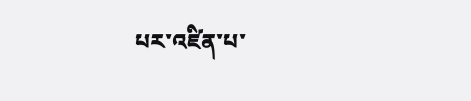པར་འཛིན་པ་